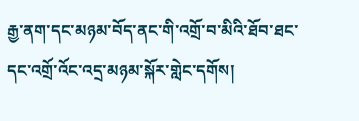རྒྱ་ནག་དང་མཉམ་བོད་ནང་གི་འགྲོ་བ་མིའི་ཐོབ་ཐང་དང་འགྲོ་འོང་འདྲ་མཉམ་སྐོར་གླེང་དགོས།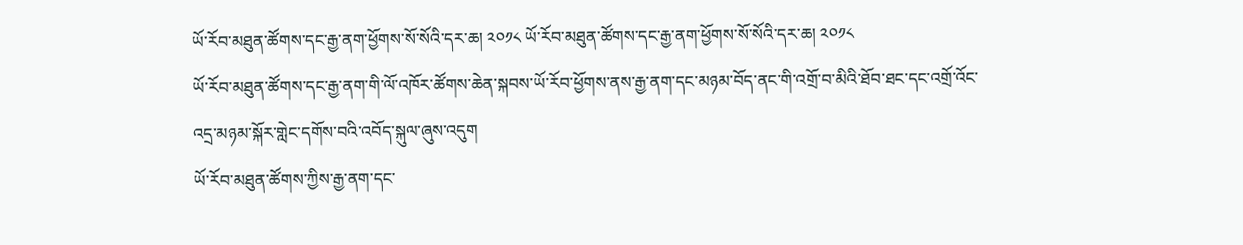ཡོ་རོབ་མཐུན་ཚོགས་དང་རྒྱ་ནག་ཕྱོགས་སོ་སོའི་དར་ཆ། ༢༠༡༨ ཡོ་རོབ་མཐུན་ཚོགས་དང་རྒྱ་ནག་ཕྱོགས་སོ་སོའི་དར་ཆ། ༢༠༡༨
ཡོ་རོབ་མཐུན་ཚོགས་དང་རྒྱ་ནག་གི་ལོ་འཁོར་ཚོགས་ཆེན་སྐབས་ཡོ་རོབ་ཕྱོགས་ནས་རྒྱ་ནག་དང་མཉམ་བོད་ནང་གི་འགྲོ་བ་མིའི་ཐོབ་ཐང་དང་འགྲོ་འོང་འདྲ་མཉམ་སྐོར་གླེང་དགོས་བའི་འབོད་སྐུལ་ཞུས་འདུག
ཡོ་རོབ་མཐུན་ཚོགས་ཀྱིས་རྒྱ་ནག་དང་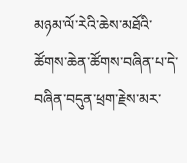མཉམ་ལོ་རེའི་ཆེས་མཐོའི་ཚོགས་ཆེན་ཚོགས་བཞིན་པ་དེ་བཞིན་བདུན་ཕྲག་རྗེས་མར་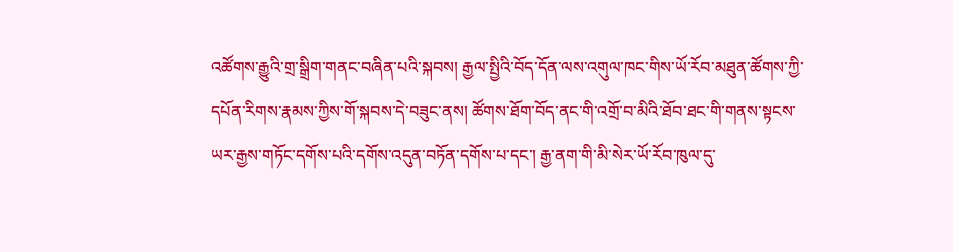འཚོགས་རྒྱུའི་གྲ་སྒྲིག་གནང་བཞིན་པའི་སྐབས། རྒྱལ་སྤྱིའི་བོད་དོན་ལས་འགུལ་ཁང་གིས་ཡོ་རོབ་མཐུན་ཚོགས་ཀྱི་དཔོན་རིགས་རྣམས་ཀྱིས་གོ་སྐབས་དེ་བཟུང་ནས། ཚོགས་ཐོག་བོད་ནང་གི་འགྲོ་བ་མིའི་ཐོབ་ཐང་གི་གནས་སྟངས་ཡར་རྒྱས་གཏོང་དགོས་པའི་དགོས་འདུན་བཏོན་དགོས་པ་དང་། རྒྱ་ནག་གི་མི་སེར་ཡོ་རོབ་ཁུལ་དུ་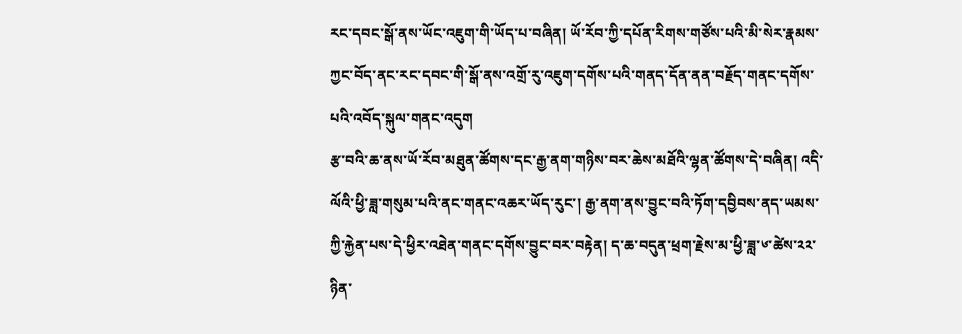རང་དབང་སྒོ་ནས་ཡོང་འཇུག་གི་ཡོད་པ་བཞིན། ཡོ་རོབ་ཀྱི་དཔོན་རིགས་གཙོས་པའི་མི་སེར་རྣམས་ཀྱང་བོད་ནང་རང་དབང་གི་སྒོ་ནས་འགྲོ་རུ་འཇུག་དགོས་པའི་གནད་དོན་ནན་བརྗོད་གནང་དགོས་པའི་འབོད་སྐུལ་གནང་འདུག
རྩ་བའི་ཆ་ནས་ཡོ་རོབ་མཐུན་ཚོགས་དང་རྒྱ་ནག་གཉིས་བར་ཆེས་མཐོའི་ལྷན་ཚོགས་དེ་བཞིན། འདི་ལོའི་ཕྱི་ཟླ་གསུམ་པའི་ནང་གནང་འཆར་ཡོད་རུང་། རྒྱ་ནག་ནས་བྱུང་བའི་ཏོག་དབྱིབས་ནད་ཡམས་ཀྱི་རྐྱེན་པས་དེ་ཕྱིར་འཐེན་གནང་དགོས་བྱུང་བར་བརྟེན། ད་ཆ་བདུན་ཕྲག་རྗེས་མ་ཕྱི་ཟླ་༦་ཚེས་༢༢་ཉིན་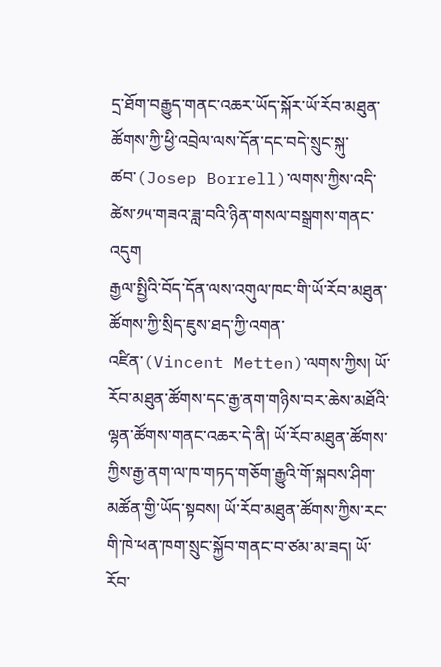དྲ་ཐོག་བརྒྱུད་གནང་འཆར་ཡོད་སྐོར་ཡོ་རོབ་མཐུན་ཚོགས་ཀྱི་ཕྱི་འབྲེལ་ལས་དོན་དང་བདེ་སྲུང་སྐུ་ཚབ་(Josep Borrell)་ལགས་ཀྱིས་འདི་ཚེས་༡༥་གཟའ་ཟླ་བའི་ཉིན་གསལ་བསྒྲགས་གནང་འདུག
རྒྱལ་སྤྱིའི་བོད་དོན་ལས་འགུལ་ཁང་གི་ཡོ་རོབ་མཐུན་ཚོགས་ཀྱི་སྲིད་ཇུས་ཐད་ཀྱི་འགན་འཛིན་(Vincent Metten)་ལགས་ཀྱིས། ཡོ་རོབ་མཐུན་ཚོགས་དང་རྒྱ་ནག་གཉིས་བར་ཆེས་མཐོའི་ལྷན་ཚོགས་གནང་འཆར་དེ་ནི། ཡོ་རོབ་མཐུན་ཚོགས་ཀྱིས་རྒྱ་ནག་ལ་ཁ་གཏད་གཅོག་རྒྱུའི་གོ་སྐབས་ཤིག་མཚོན་གྱི་ཡོད་སྟབས། ཡོ་རོབ་མཐུན་ཚོགས་ཀྱིས་རང་གི་ཁེ་ཕན་ཁག་སྲུང་སྐྱོབ་གནང་བ་ཙམ་མ་ཟད། ཡོ་རོབ་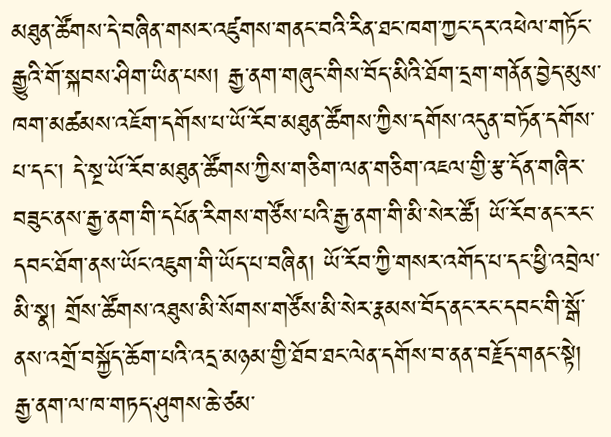མཐུན་ཚོགས་དེ་བཞིན་གསར་འཛུགས་གནང་བའི་རིན་ཐང་ཁག་ཀྱང་དར་འཕེལ་གཏོང་རྒྱུའི་གོ་སྐབས་ཤིག་ཡིན་པས། རྒྱ་ནག་གཞུང་གིས་བོད་མིའི་ཐོག་དྲག་གནོན་བྱེད་མུས་ཁག་མཚམས་འཇོག་དགོས་པ་ཡོ་རོབ་མཐུན་ཚོགས་ཀྱིས་དགོས་འདུན་བཏོན་དགོས་པ་དང་། དེ་སྔ་ཡོ་རོབ་མཐུན་ཚོགས་ཀྱིས་གཅིག་ལན་གཅིག་འཇལ་གྱི་རྩ་དོན་གཞིར་བཟུང་ནས་རྒྱ་ནག་གི་དཔོན་རིགས་གཙོས་པའི་རྒྱ་ནག་གི་མི་སེར་ཚོ། ཡོ་རོབ་ནང་རང་དབང་ཐོག་ནས་ཡོང་འཇུག་གི་ཡོད་པ་བཞིན། ཡོ་རོབ་ཀྱི་གསར་འགོད་པ་དང་ཕྱི་འབྲེལ་མི་སྣ། གྲོས་ཚོགས་འཐུས་མི་སོགས་གཙོས་མི་སེར་རྣམས་བོད་ནང་རང་དབང་གི་སྒོ་ནས་འགྲོ་བསྐྱོད་ཆོག་པའི་འདྲ་མཉམ་གྱི་ཐོབ་ཐང་ལེན་དགོས་བ་ནན་བརྗོད་གནང་སྟེ། རྒྱ་ནག་ལ་ཁ་གཏད་ཤུགས་ཆེ་ཙམ་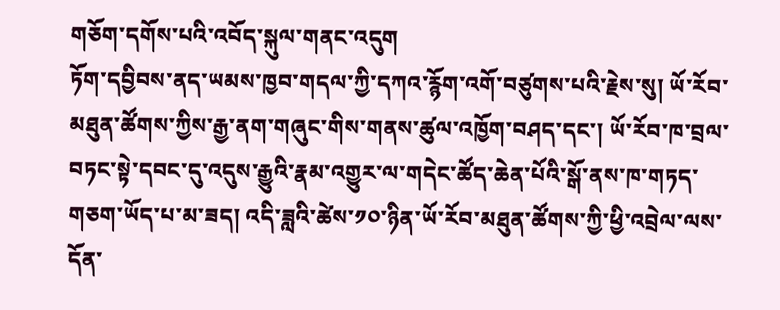གཅོག་དགོས་པའི་འབོད་སྐུལ་གནང་འདུག
ཏོག་དབྱིབས་ནད་ཡམས་ཁྱབ་གདལ་ཀྱི་དཀའ་རྙོག་འགོ་བཙུགས་པའི་རྗེས་སུ། ཡོ་རོབ་མཐུན་ཚོགས་ཀྱིས་རྒྱ་ནག་གཞུང་གིས་གནས་ཚུལ་འཁྱོག་བཤད་དང་། ཡོ་རོབ་ཁ་བྲལ་བཏང་སྟེ་དབང་དུ་འདུས་རྒྱུའི་རྣམ་འགྱུར་ལ་གདེང་ཚོད་ཆེན་པོའི་སྒོ་ནས་ཁ་གཏད་གཅག་ཡོད་པ་མ་ཟད། འདི་ཟླའི་ཚེས་༡༠་ཉིན་ཡོ་རོབ་མཐུན་ཚོགས་ཀྱི་ཕྱི་འབྲེལ་ལས་དོན་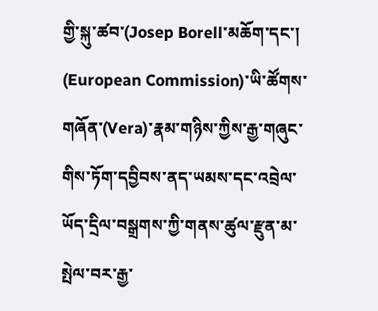གྱི་སྐུ་ཚབ་(Josep Borell་མཆོག་དང་། (European Commission)་ཡི་ཚོགས་གཞོན་(Vera)་རྣམ་གཉིས་ཀྱིས་རྒྱ་གཞུང་གིས་ཏོག་དབྱིབས་ནད་ཡམས་དང་འབྲེལ་ཡོད་དྲིལ་བསྒྲགས་ཀྱི་གནས་ཚུལ་རྫུན་མ་སྤེལ་བར་རྒྱ་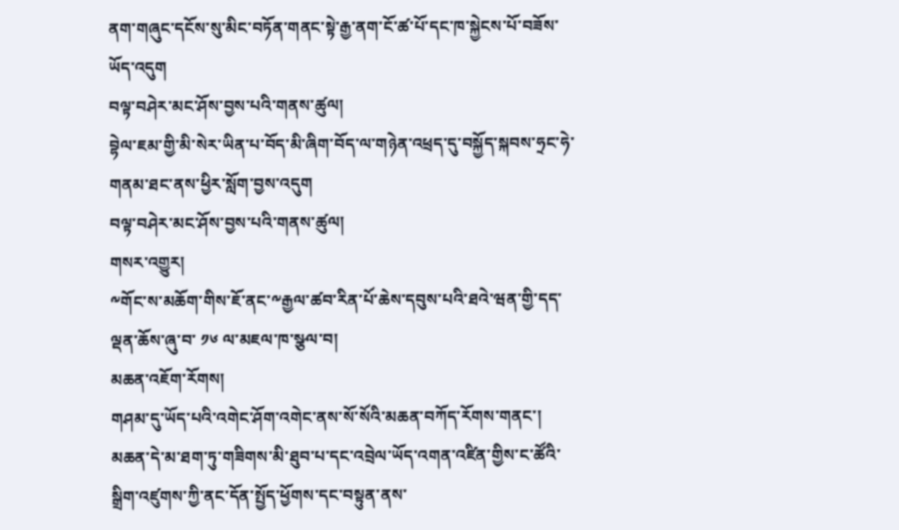ནག་གཞུང་དངོས་སུ་མིང་བཏོན་གནང་སྟེ་རྒྱ་ནག་ངོ་ཚ་པོ་དང་ཁ་སྐྱེངས་པོ་བཟོས་ཡོད་འདུག
བལྟ་བཤེར་མང་ཤོས་བྱས་པའི་གནས་ཚུལ།
བྷེལ་ཇམ་གྱི་མི་སེར་ཡིན་པ་བོད་མི་ཞིག་བོད་ལ་གཉེན་འཕྲད་དུ་བསྐྱོད་སྐབས་ཧྲང་ཧེ་གནམ་ཐང་ནས་ཕྱིར་སློག་བྱས་འདུག
བལྟ་བཤེར་མང་ཤོས་བྱས་པའི་གནས་ཚུལ།
གསར་འགྱུར།
༸གོང་ས་མཆོག་གིས་ཇོ་ནང་༸རྒྱལ་ཚབ་རིན་པོ་ཆེས་དབུས་པའི་ཐའེ་ཝན་གྱི་དད་ལྡན་ཆོས་ཞུ་བ་ ༡༦ ལ་མཇལ་ཁ་སྩལ་བ།
མཆན་འཇོག་རོགས།
གཤམ་དུ་ཡོད་པའི་འགེང་ཤོག་འགེང་ནས་སོ་སོའི་མཆན་བཀོད་རོགས་གནང་། མཆན་དེ་མ་ཐག་ཏུ་གཟིགས་མི་ཐུབ་པ་དང་འབྲེལ་ཡོད་འགན་འཛིན་གྱིས་ང་ཚོའི་སྒྲིག་འཛུགས་ཀྱི་ནང་དོན་སྤྱོད་ཕྱོགས་དང་བསྟུན་ནས་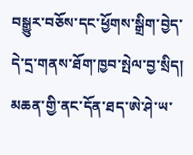བསྒྱུར་བཅོས་དང་ཕྱོགས་སྒྲིག་བྱེད་དེ་དྲ་གནས་ཐོག་ཁྱབ་སྤེལ་བྱ་སྲིད། མཆན་གྱི་ནང་དོན་ཐད་ཨེ་ཤེ་ཡ་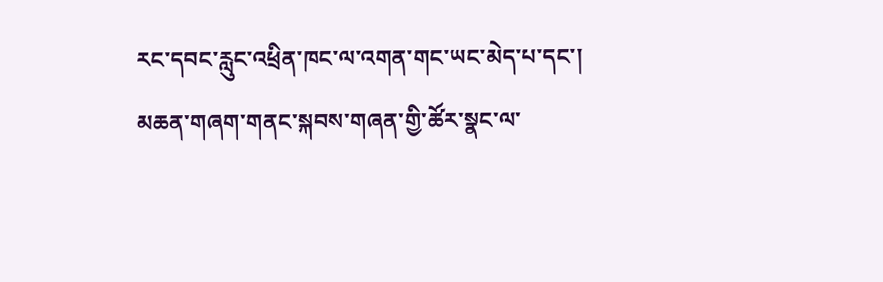རང་དབང་རླུང་འཕྲིན་ཁང་ལ་འགན་གང་ཡང་མེད་པ་དང་། མཆན་གཞག་གནང་སྐབས་གཞན་གྱི་ཚོར་སྣང་ལ་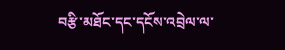བརྩི་མཐོང་དང་དངོས་འབྲེལ་ལ་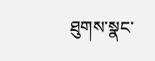ཐུགས་སྣང་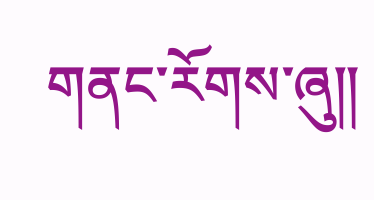གནང་རོགས་ཞུ༎